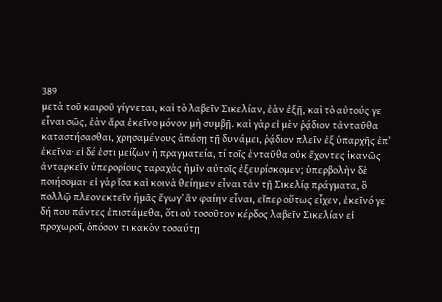389
μετὰ τοῦ καιροῦ γίγνεται, καὶ τὸ λαβεῖν Σικελίαν, ἐὰν ἐξῇ, καὶ τὸ αὐτούς γε εἶναι σῶς, ἐὰν ἄρα ἐκεῖνο μόνον μὴ συμβῇ. καὶ γὰρ εἰ μὲν ῥᾴδιον τἀνταῦθα καταστήσασθαι, χρησαμένους ἁπάσῃ τῇ δυνάμει, ῥᾴδιον πλεῖν ἐξ ὑπαρχῆς ἐπʼ ἐκεῖνα· εἰ δέ ἐστι μείζων ἡ πραγματεία, τί τοῖς ἐνταῦθα οὐκ ἔχοντες ἱκανῶς ἀνταρκεῖν ὑπερορίους ταραχὰς ἡμῖν αὐτοῖς ἐξευρίσκομεν; ὑπερβολὴν δὲ ποιήσομαι· εἰ γὰρ ἴσα καὶ κοινὰ θείημεν εἶναι τἀν τῇ Σικελίᾳ πράγματα, ὃ πολλῷ πλεονεκτεῖν ἡμᾶς ἔγωγʼ ἂν φαίην εἶναι, εἴπερ οὕτως εἶχεν, ἐκεῖνό γε δή που πάντες ἐπιστάμεθα, ὅτι οὐ τοσοῦτον κέρδος λαβεῖν Σικελίαν εἰ προχωροῖ, ὁπόσον τι κακὸν τοσαύτῃ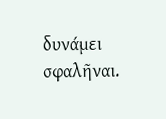δυνάμει σφαλῆναι.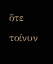ὅτε τοίνυν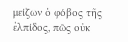μείζων ὁ φόβος τῆς ἐλπίδος, πῶς οὐκ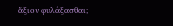ἄξιον φυλάξασθαι;